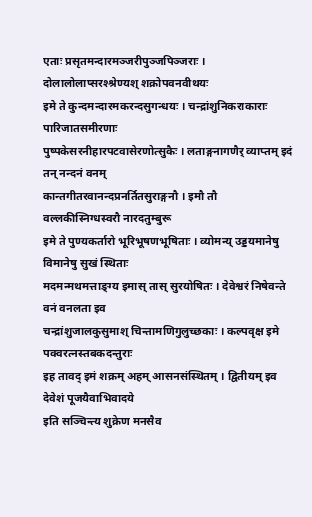एताः प्रसृतमन्दारमञ्जरीपुञ्जपिञ्जराः । दोलालोलाप्सरश्श्रेण्यश् शक्रोपवनवीथयः
इमे ते कुन्दमन्दारमकरन्दसुगन्धयः । चन्द्रांशुनिकराकाराः पारिजातसमीरणाः
पुष्पकेसरनीहारपटवासेरणोत्सुकैः । लताङ्गनागणैर् व्याप्तम् इदं तन् नन्दनं वनम्
कान्तगीतरवानन्दप्रनर्तितसुराङ्गनौ । इमौ तौ वल्लकीस्निग्धस्वरौ नारदतुम्बुरू
इमे ते पुण्यकर्तारो भूरिभूषणभूषिताः । व्योमन्य् उड्डयमानेषु विमानेषु सुखं स्थिताः
मदमन्मथमत्ताङ्ग्य इमास् तास् सुरयोषितः । देवेश्वरं निषेवन्ते वनं वनलता इव
चन्द्रांशुजालकुसुमाश् चिन्तामणिगुलुच्छकाः । कल्पवृक्ष इमे पक्वरत्नस्तबकदन्तुराः
इह तावद् इमं शक्रम् अहम् आसनसंस्थितम् । द्वितीयम् इव देवेशं पूजयैवाभिवादये
इति सञ्चिन्त्य शुक्रेण मनसैव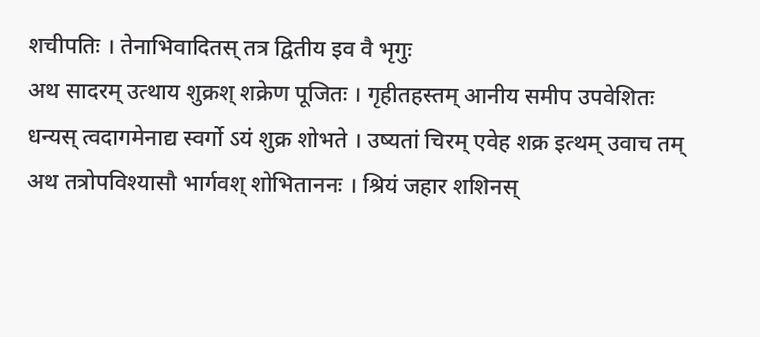शचीपतिः । तेनाभिवादितस् तत्र द्वितीय इव वै भृगुः
अथ सादरम् उत्थाय शुक्रश् शक्रेण पूजितः । गृहीतहस्तम् आनीय समीप उपवेशितः
धन्यस् त्वदागमेनाद्य स्वर्गो ऽयं शुक्र शोभते । उष्यतां चिरम् एवेह शक्र इत्थम् उवाच तम्
अथ तत्रोपविश्यासौ भार्गवश् शोभिताननः । श्रियं जहार शशिनस्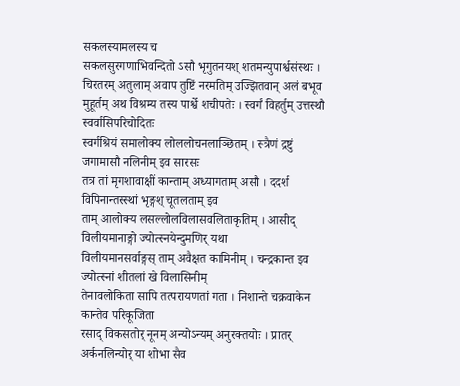सकलस्यामलस्य च
सकलसुरगणाभिवन्दितो ऽसौ भृगुतनयश् शतमन्युपार्श्वसंस्थः । चिरतरम् अतुलाम् अवाप तुष्टिं नरमतिम् उज्झितवान् अलं बभूव
मुहूर्तम् अथ विश्रम्य तस्य पार्श्वे शचीपतेः । स्वर्गं विहर्तुम् उत्तस्थौ स्वर्वासिपरिचोदितः
स्वर्गश्रियं समालोक्य लोललोचनलाञ्छितम् । स्त्रैणं द्रष्टुं जगामासौ नलिनीम् इव सारसः
तत्र तां मृगशावाक्षीं कान्ताम् अध्यागताम् असौ । ददर्श विपिनान्तस्स्थां भृङ्गश् चूतलताम् इव
ताम् आलोक्य लसल्लोलविलासवलिताकृतिम् । आसीद् विलीयमानाङ्गो ज्योत्स्नयेन्दुमणिर् यथा
विलीयमानसर्वाङ्गस् ताम् अवैक्षत कामिनीम् । चन्द्रकान्त इव ज्योत्स्नां शीतलां खे विलासिनीम्
तेनावलोकिता सापि तत्परायणतां गता । निशान्ते चक्रवाकेन कान्तेव परिकूजिता
रसाद् विकसतोर् नूनम् अन्योऽन्यम् अनुरक्तयोः । प्रातर् अर्कनलिन्योर् या शोभा सैव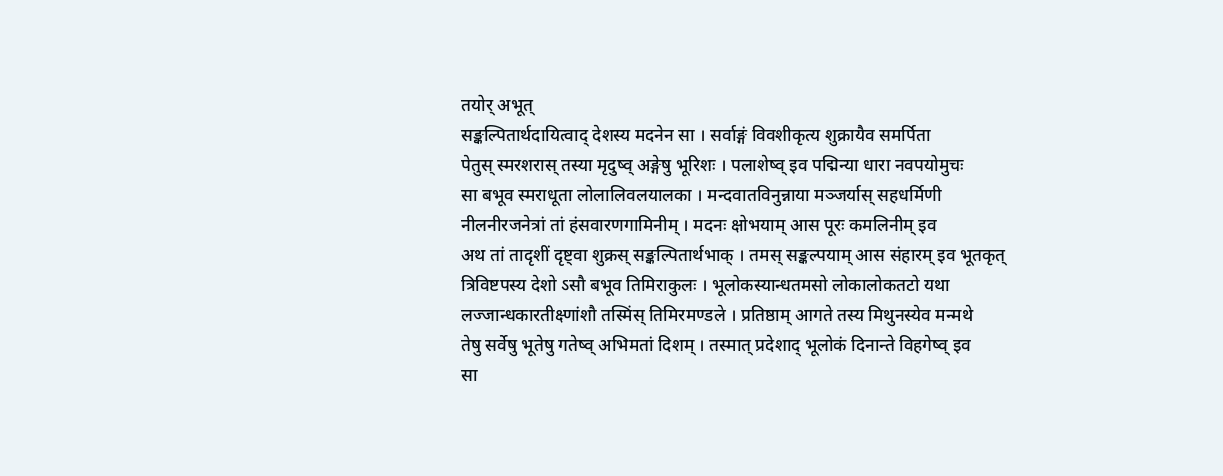तयोर् अभूत्
सङ्कल्पितार्थदायित्वाद् देशस्य मदनेन सा । सर्वाङ्गं विवशीकृत्य शुक्रायैव समर्पिता
पेतुस् स्मरशरास् तस्या मृदुष्व् अङ्गेषु भूरिशः । पलाशेष्व् इव पद्मिन्या धारा नवपयोमुचः
सा बभूव स्मराधूता लोलालिवलयालका । मन्दवातविनुन्नाया मञ्जर्यास् सहधर्मिणी
नीलनीरजनेत्रां तां हंसवारणगामिनीम् । मदनः क्षोभयाम् आस पूरः कमलिनीम् इव
अथ तां तादृशीं दृष्ट्वा शुक्रस् सङ्कल्पितार्थभाक् । तमस् सङ्कल्पयाम् आस संहारम् इव भूतकृत्
त्रिविष्टपस्य देशो ऽसौ बभूव तिमिराकुलः । भूलोकस्यान्धतमसो लोकालोकतटो यथा
लज्जान्धकारतीक्ष्णांशौ तस्मिंस् तिमिरमण्डले । प्रतिष्ठाम् आगते तस्य मिथुनस्येव मन्मथे
तेषु सर्वेषु भूतेषु गतेष्व् अभिमतां दिशम् । तस्मात् प्रदेशाद् भूलोकं दिनान्ते विहगेष्व् इव
सा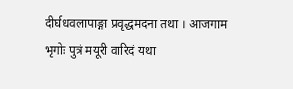दीर्घधवलापाङ्गा प्रवृद्धमदना तथा । आजगाम भृगोः पुत्रं मयूरी वारिदं यथा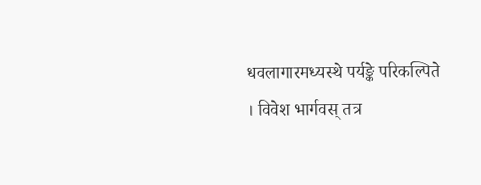धवलागारमध्यस्थे पर्यङ्के परिकल्पिते । विवेश भार्गवस् तत्र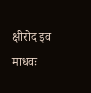क्षीरोद इव माधवः